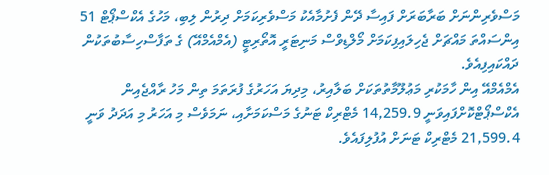މަސްވެރިންނަށް ބަރާބަރަށް ފައިސާ ދޭން ފެށުމާއެކު މަސްވެރިކަމަށް ދިރުން ލިބި، މަހުގެ އެކްސްޕޯޓް 51 އިންސައްތަ މައްޗަށް ޖެހިލައިފިކަމަށް މޯލްޑިވްސް މަނިޓަރީ އޮތޯރިޓީ (އެމްއެމްއޭ) ގެ ތަފާސްހިސާބުތަކުން ދައްކައިފިއެވެ.
އެމްއެމްއޭ އިން ހާމަކުރި މަޢުލޫމާތުތަކަށް ބަލާއިރު، މިދިޔަ އަހަރުގެ ފުރަތަމަ ތިން މަހު ރާއްޖެއިން އެކްސްޕޯޓްކޮށްފައިވަނީ 14,259.9 މެޓްރިކް ޓަނުގެ މަސްކަމަށާއި، ނަމަވެސް މި އަހަރު މި އަދަދު ވަނީ 21,599.4 މެޓްރިކް ޓަނަށް އުފުލިފައެވެ.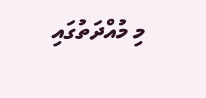މި މުއްދަތުގައި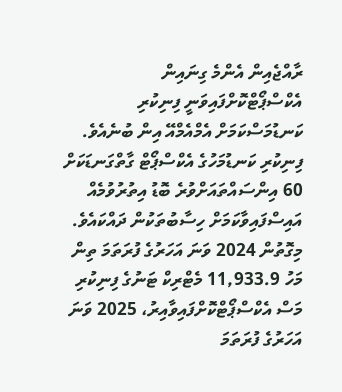ރާއްޖެއިން އެންމެ ގިނައިން އެކްސްޕޯޓްކޮށްފައިވަނީ ފިނިކުރި ކަނޑުމަސްކަމަށް އެމްއެމްއޭ އިން ބުނެއެވެ. ފިނިކުރި ކަނޑުމަހުގެ އެކްސްޕޯޓް ގާތްގަނޑަކަށް 60 އިންސައްތައަށްވުރެ ބޮޑު އިތުރުވުމެއް އައިސްފައިވާކަމަށް ހިސާބުތަކުން ދައްކައެވެ. މިގޮތުން 2024 ވަނަ އަހަރުގެ ފުރަތަމަ ތިން މަހު 11,933.9 މެޓްރިކް ޓަނުގެ ފިނިކުރި މަސް އެކްސްޕޯޓްކޮށްފައިވާއިރު، 2025 ވަނަ އަހަރުގެ ފުރަތަމަ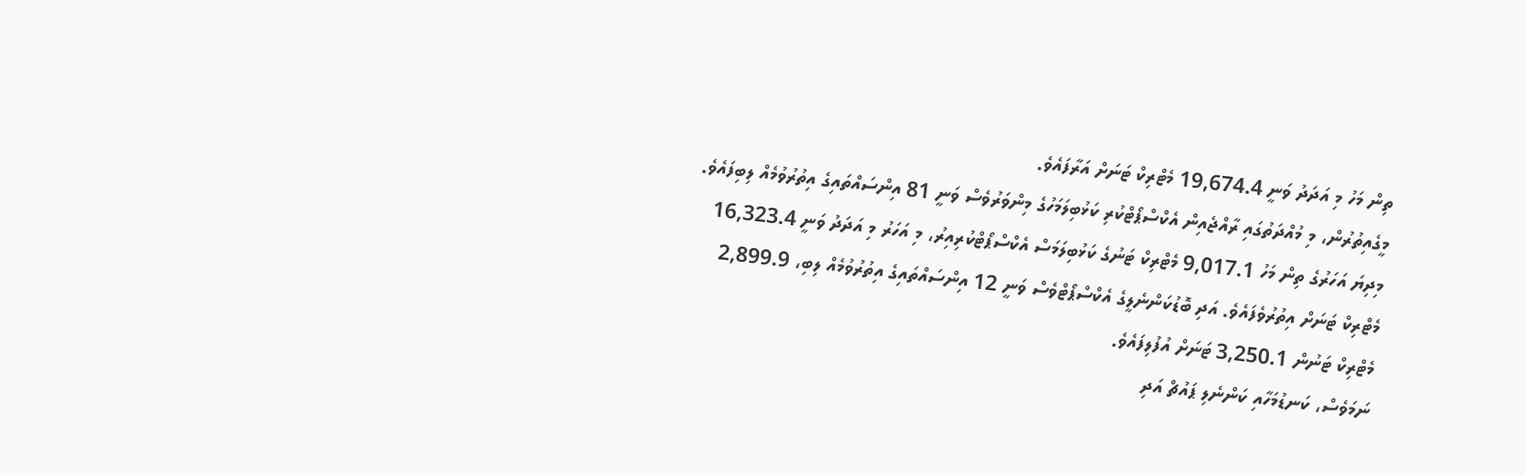ތިން މަހު މި އަދަދު ވަނީ 19,674.4 މެޓްރިކް ޓަނަށް އަރާފައެވެ.
މީގެއިތުރުން، މި މުއްދަތުގައި ރާއްޖެއިން އެކްސްޕޯޓްކުރި ކަޅުބިލަމަހުގެ މިންވަރުވެސް ވަނީ 81 އިންސައްތައިގެ އިތުރުވުމެއް ލިބިފައެވެ. މިދިޔަ އަހަރުގެ ތިން މަހު 9,017.1 މެޓްރިކް ޓަނުގެ ކަޅުބިލަމަސް އެކްސްޕޯޓްކުރިއިރު، މި އަހަރު މި އަދަދު ވަނީ 16,323.4 މެޓްރިކް ޓަނަށް އިތުރުވެފައެވެ. އަދި ބޮޑުކަންނެލީގެ އެކްސްޕޯޓްވެސް ވަނީ 12 އިންސައްތައިގެ އިތުރުވުމެއް ލިބި، 2,899.9 މެޓްރިކް ޓަނުން 3,250.1 ޓަނަށް އުފުލިފައެވެ.
ނަމަވެސް، ކަނޑުމަހާއި ކަންނެލި ޕައުޗް އަދި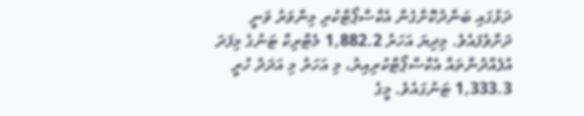ދަޅުގައި ބަންދުކޮށްގެން އެކްސްޕޯޓްކުރި މިންވަރު ވަނީ ދަށްވެފައެވެ. މިދިޔަ އަހަރު 1,882.2 މެޓްރިކް ޓަނުގެ މިފަދަ އުފެއްދުންތައް އެކްސްޕޯޓްކުރިއިރު، މި އަހަރު މި އަދަދު ހުރީ 1,333.3 ޓަނުގައެވެ. މީގެ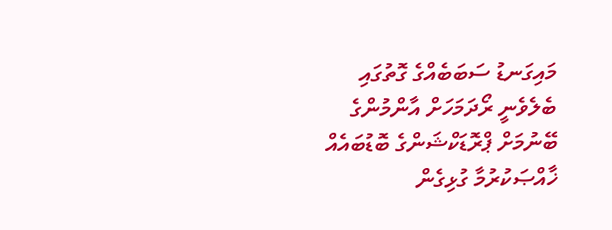މައިގަނޑު ސަބަބެއްގެ ގޮތުގައި ބެލެވެނީ ރޯދަމަހަށް އާންމުންގެ ބޭނުމަށް ޕްރޮޑަކްޝަންގެ ބޮޑުބައެއް ޚާއްޞަކުރުމާ ގުޅިގެން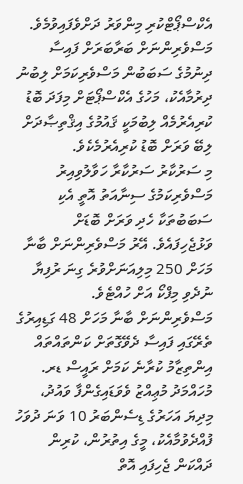އެކްސްޕޯޓްކުރި މިންވަރު ދަށްވެފައިވުމެވެ.
މަސްވެރިންނަށް ބަރާބަރަށް ފައިސާ ދިނުމުގެ ސަބަބުން މަސްވެރިކަމަށް ލިބުނު ދިރުމާއެކު، މަހުގެ އެކްސްޕޯޓަށް މިފަދަ ބޮޑު ކުރިއެރުމެއް ލިބުމަކީ ޤައުމުގެ އިޤްތިޞާދަށް ލިބޭ ވަރަށް ބޮޑު ކުރިއެރުމެކެވެ.
މި ސަރުކާރު ސަރުކާރާ ހަވާލުވިއިރު މަސްވެރިކަމުގެ ސިނާއަތު އޮތީ އެކި ސަބަބުތަކާ ހެދި ވަރަށް ބޮޑަށް ވަޅުޖެހިފައެވެ. އޭރު މަސްވެރިންނަށް ބާނާ މަހަށް 250 މިލިއަނަށްވުރެ ގިނަ ރުފިޔާ ނުދެވި މިފްކޯ އަށް ހުއްޓެވެ.
މަސްވެރިންނަށް ބާނާ މަހަށް 48 ގަޑިއިރުގެ ތެރޭގައި ފައިސާ ދެވޭގޮތަށް ކަންތައްތައް އިންތިޒާމު ކުރާނެ ކަމަށް ރައީސް ޑރ. މުހައްމަދު މުޢިއްޒު ވެވަޑައިގެންފާ ވައުދު، މިދިޔަ އަހަރުގެ ޑިސެންބަރު 10 ވަނަ ދުވަހު ފުއްދެވުމާއެކު، މީގެ އިތުރުން، ކުރިން ދައްކަން ޖެހިފައި އޮތް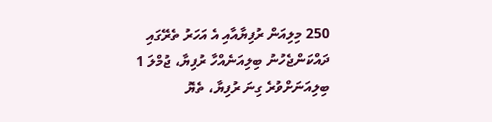250 މިލިއަން ރުފިޔާއާއި އެ އަހަރު ތެރޭގައި ދައްކަންޖެހުނު ބިލިއަނެއްހާ ރުފިޔާ، ޖުމްލަ 1 ބިލިއަނަށްވުރެ ގިނަ ރުފިޔާ، ތެޔޮ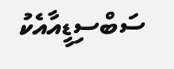ސަބްސިޑީއާއެކު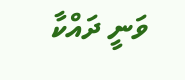ވަނީ ދައްކާ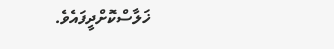ޚަލާސްކޮށްދީފައެވެ.